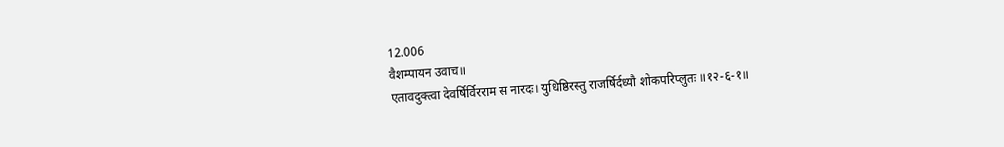12.006
वैशम्पायन उवाच॥
एतावदुक्त्वा देवर्षिर्विरराम स नारदः। युधिष्ठिरस्तु राजर्षिर्दध्यौ शोकपरिप्लुतः ॥१२-६-१॥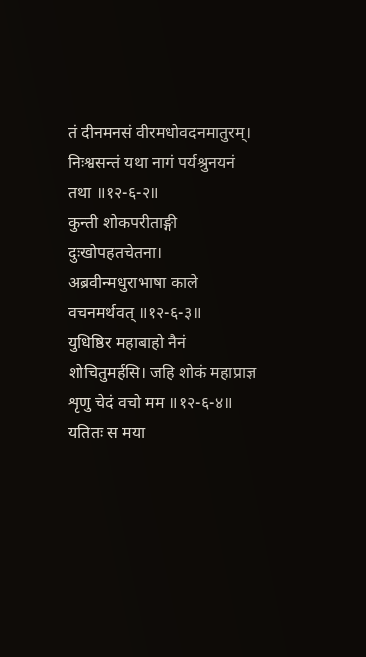तं दीनमनसं वीरमधोवदनमातुरम्। निःश्वसन्तं यथा नागं पर्यश्रुनयनं तथा ॥१२-६-२॥
कुन्ती शोकपरीताङ्गी दुःखोपहतचेतना। अब्रवीन्मधुराभाषा काले वचनमर्थवत् ॥१२-६-३॥
युधिष्ठिर महाबाहो नैनं शोचितुमर्हसि। जहि शोकं महाप्राज्ञ शृणु चेदं वचो मम ॥१२-६-४॥
यतितः स मया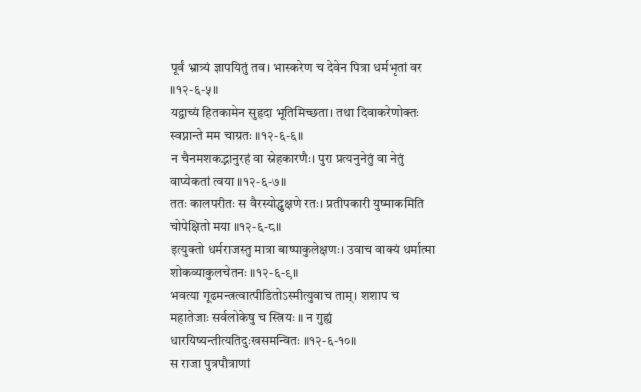पूर्वं भ्रात्र्यं ज्ञापयितुं तव। भास्करेण च देवेन पित्रा धर्मभृतां वर ॥१२-६-५॥
यद्वाच्यं हितकामेन सुहृदा भूतिमिच्छता। तथा दिवाकरेणोक्तः स्वप्नान्ते मम चाग्रतः ॥१२-६-६॥
न चैनमशकद्भानुरहं वा स्नेहकारणैः। पुरा प्रत्यनुनेतुं वा नेतुं वाप्येकतां त्वया ॥१२-६-७॥
ततः कालपरीतः स वैरस्योद्धुक्षणे रतः। प्रतीपकारी युष्माकमिति चोपेक्षितो मया ॥१२-६-८॥
इत्युक्तो धर्मराजस्तु मात्रा बाष्पाकुलेक्षणः। उवाच वाक्यं धर्मात्मा शोकव्याकुलचेतनः ॥१२-६-९॥
भवत्या गूढमन्त्रत्वात्पीडितोऽस्मीत्युवाच ताम्। शशाप च महातेजाः सर्वलोकेषु च स्त्रियः ॥ न गुह्यं धारयिष्यन्तीत्यतिदुःखसमन्वितः ॥१२-६-१०॥
स राजा पुत्रपौत्राणां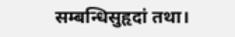सम्बन्धिसुहृदां तथा।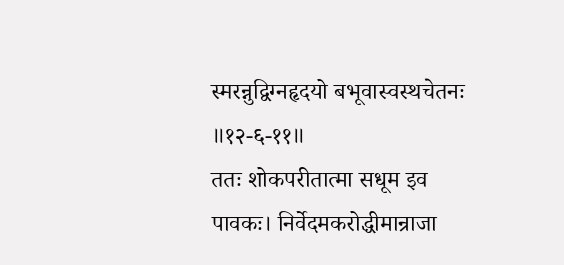स्मरन्नुद्विग्नहृदयो बभूवास्वस्थचेतनः ॥१२-६-११॥
ततः शोकपरीतात्मा सधूम इव पावकः। निर्वेदमकरोद्धीमान्राजा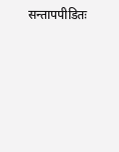सन्तापपीडितः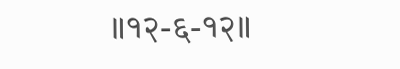॥१२-६-१२॥